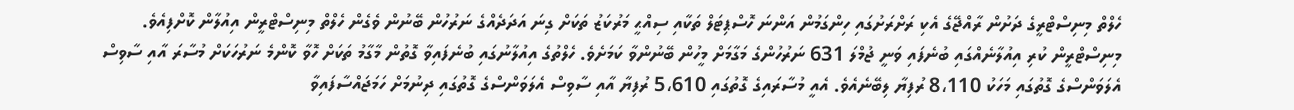ހެލްތް މިނިސްޓްރީގެ ދަށުން ރާއްޖޭގެ އެކި ރަށްރަށުގައި ހިންގަމުން އަންނަ ހޮސްޕިޓަލް ތަކާއި ސިއްޙީ މަރުކަޒު ތަކަށް ގިނަ އަދަދެއްގެ ނަރުހުން ބޭނުން ވެގެން ހެލްތް މިނިސްޓްރީން އިއުލާން ކޮށްފިއެވެ.
މިނިސްޓްރީން ކުރި އިއުލާނެއްގައި ބުނެފައި ވަނީ ޖުމްލަ 631 ނަރުހުންގެ މަގާމަށް މީހުން ބޭނުންވާ ކަމަށެވެ. ހެލްތުގެ އިއުލާނުގައި ބުނެފައިވާ ގޮތުން މާގާމު ތަކަށް ހޮވާ ކޮންމެ ނަރުހަކަށް މުސާރަ އާއި ސާވިސް އެލަވަންސްގެ ގޮތުގައި މަހަކު 8،110 ރުފިޔާ ލިބޭނެއެވެ. އެއީ މުސާރައިގެ ގޮތުގައި 5،610 ރުފިޔާ އާއި ސާވިސް އެލަވަންސްގެ ގޮތުގައި ދިނުމަށް ހަމަޖައްސާފައިވާ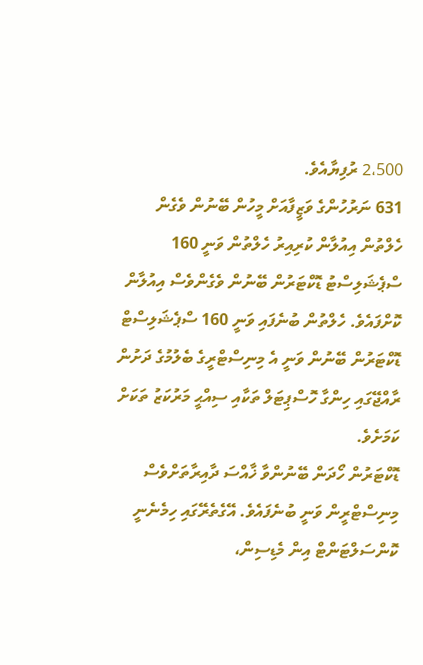2،500 ރުފިޔާއެވެ.
631 ނަރުހުންގެ ވަޒީފާއަށް މީހުން ބޭނުން ވެގެން ހެލްތުން އިއުލާން ކުރިއިރު ހެލްތުން ވަނީ 160 ސްޕެޝަލިސްޓު ޑޮކްޓަރުން ބޭނުން ވެގެންވެސް އިއުލާން ކޮށްފައެވެ. ހެލްތުން ބުނެފައި ވަނީ 160 ސްޕެޝަލިސްޓް ޑޮކްޓަރުން ބޭނުން ވަނީ އެ މިނިސްޓްރީގެ ބެލުމުގެ ދަށުން ރާއްޖޭގައި ހިންގާ ހޮސްޕިޓަލް ތަކާއި ސިއްޙީ މަރުކަޒު ތަކަށް ކަމަށެވެ.
ޑޮކްޓަރުން ހޯދަން ބޭނުންވާ ޚާއްސަ ދާއިރާތަށްވެސް މިނިސްޓްރީން ވަނީ ބުނެފައެވެ. އޭގެތެރޭގައި ހިމެނެނީ ކޮންސަލްޓަންޓް އިން މެޑިސިން،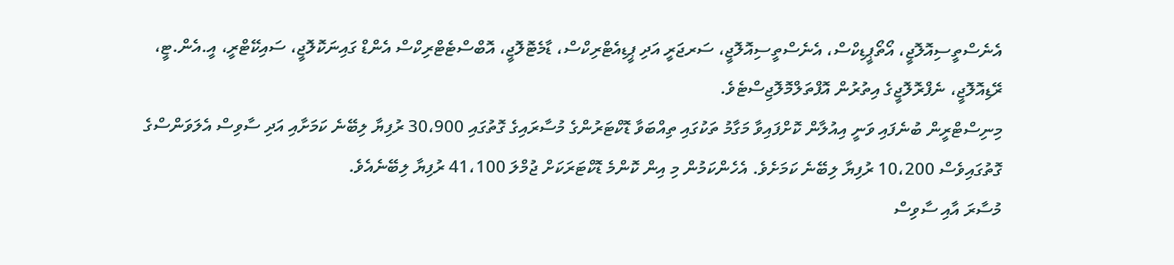އެނެސްތީސިއޮލޮޖީ، އޯތޯޕީޑިކްސް، އެނެސްތީސިއޮލޮޖީ، ސަރޖަރީ އަދި ޕީޑިއެޓްރިކްސް، ޑާމެޓޮލޮޖީ، އޮބްސްޓެޓްރިކްސް އެންޑް ގައިނަކޮލޮޖީ، ސައިކޭޓްރީ، އީ.އެން.ޓީ، ރޭޑިއޮލޮޖީ، ނެފްރޮލޮޖީގެ އިތުރުން އޮފްތަލްމޮލޮޖިސްޓެވެ.
މިނިސްޓްރީން ބުނެފައި ވަނީ އިއުލާން ކޮށްފައިވާ މަގާމު ތަކުގައި ތިއްބަވާ ޑޮކްޓަރުންގެ މުސާރައިގެ ގޮތުގައި 30،900 ރުފިޔާ ލިބޭނެ ކަމަށާއި އަދި ސާވިސް އެލަވަންސްގެ ގޮތުގައިވެސް 10،200 ރުފިޔާ ލިބޭނެ ކަމަށެވެ. އެހެންކަމުން މި އިން ކޮންމެ ޑޮކްޓަރަކަށް ޖުމްލަ 41،100 ރުފިޔާ ލިބޭނެއެވެ.
މުސާރަ އާއި ސާވިސް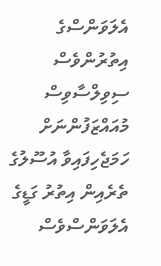އެލަވަންސްގެ އިތުރުންވެސް ސިވިލްސާވިސް މުއައްޒަފުންނަށް ހަމަޖެހިފައިވާ އުސޫލުގެ ތެރެއިން އިތުރު ގަޑީގެ އެލަވަންސްވެސް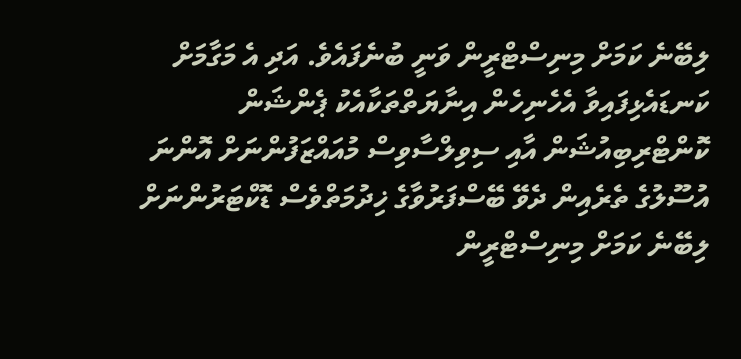ލިބޭނެ ކަމަށް މިނިސްޓްރީން ވަނީ ބުނެފައެވެ. އަދި އެ މަގާމަށް ކަނޑައެޅިފައިވާ އެހެނިހެން އިނާޔަތްތަކާއެކު ޕެންޝަން ކޮންޓްރިބިއުޝަން އާއި ސިވިލްސާވިސް މުއައްޒަފުންނަށް އޮންނަ އުސޫލުގެ ތެރެއިން ދެވޭ ބޭސްފަރުވާގެ ޚިދުމަތްވެސް ޑޮކްޓަރުންނަށް ލިބޭނެ ކަމަށް މިނިސްޓްރީން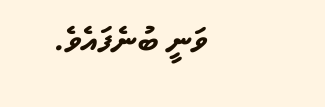ވަނީ ބުނެފައެވެ.